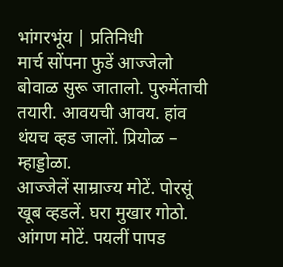भांगरभूंय | प्रतिनिधी
मार्च सोंपना फुडें आज्जेलो बोवाळ सुरू जातालो. पुरुमेंताची तयारी. आवयची आवय. हांव थंयच व्हड जालों. प्रियोळ – म्हाड्डोळा.
आज्जेलें साम्राज्य मोटें. पोरसूं खूब व्हडलें. घरा मुखार गोठो. आंगण मोटें. पयलीं पापड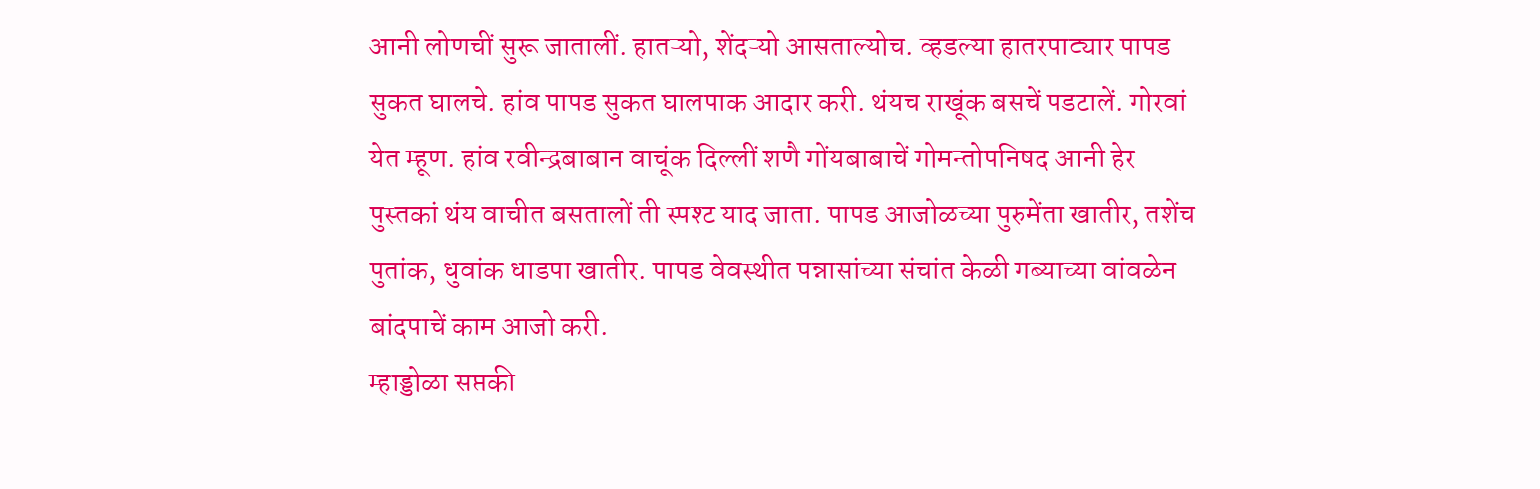आनी लोणचीं सुरू जातालीं. हातऱ्यो, शेंदऱ्यो आसताल्योच. व्हडल्या हातरपाट्यार पापड सुकत घालचे. हांव पापड सुकत घालपाक आदार करी. थंयच राखूंक बसचें पडटालें. गोरवां येत म्हूण. हांव रवीन्द्रबाबान वाचूंक दिल्लीं शणै गोंयबाबाचें गोमन्तोपनिषद आनी हेर पुस्तकां थंय वाचीत बसतालों ती स्पश्ट याद जाता. पापड आजोळच्या पुरुमेंता खातीर, तशेंच पुतांक, धुवांक धाडपा खातीर. पापड वेवस्थीत पन्नासांच्या संचांत केळी गब्याच्या वांवळेन बांदपाचें काम आजो करी.
म्हाड्डोळा सप्तकी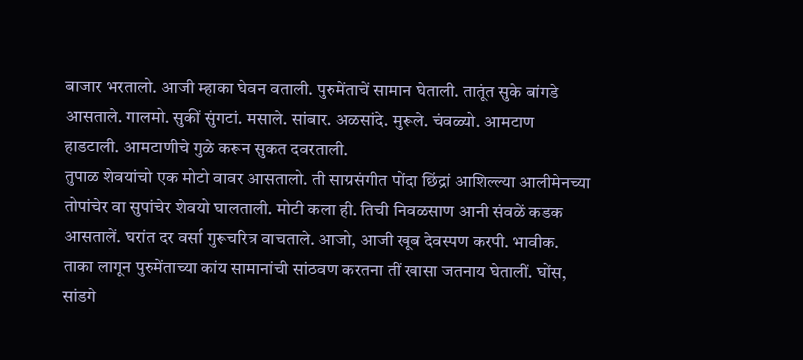बाजार भरतालो. आजी म्हाका घेवन वताली. पुरुमेंताचें सामान घेताली. तातूंत सुके बांगडे आसताले. गालमो. सुकीं सुंगटां. मसाले. सांबार. अळसांदे. मुरूले. चंवळ्यो. आमटाण हाडटाली. आमटाणीचे गुळे करून सुकत दवरताली.
तुपाळ शेवयांचो एक मोटो वावर आसतालो. ती साग्रसंगीत पोंदा छिंद्रां आशिल्ल्या आलीमेनच्या तोपांचेर वा सुपांचेर शेवयो घालताली. मोटी कला ही. तिची निवळसाण आनी संवळें कडक आसतालें. घरांत दर वर्सा गुरूचरित्र वाचताले. आजो, आजी खूब देवस्पण करपी. भावीक. ताका लागून पुरुमेंताच्या कांय सामानांची सांठवण करतना तीं खासा जतनाय घेतालीं. घोंस, सांडगे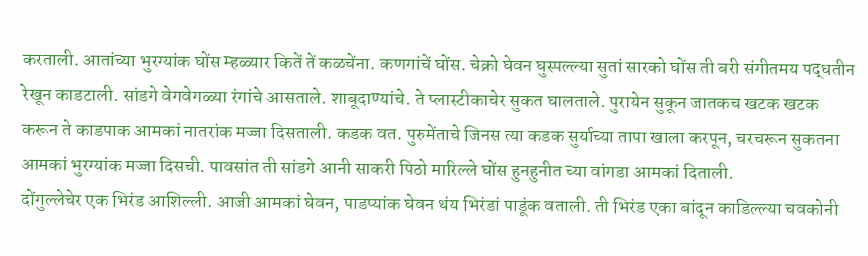करताली. आतांच्या भुरग्यांक घोंस म्हळ्यार कितें तें कळचेंना. कणगांचें घोंस. चेक्रो घेवन घुस्पल्ल्या सुतां सारको घोंस ती बरी संगीतमय पद्धतीन रेखून काडटाली. सांडगे वेगवेगळ्या रंगांचे आसताले. शाबूदाण्यांचे. ते प्लास्टीकाचेर सुकत घालताले. पुरायेन सुकून जातकच खटक खटक करून ते काडपाक आमकां नातरांक मज्जा दिसताली. कडक वत. पुरुमेंताचे जिनस त्या कडक सुर्याच्या तापा खाला करपून, चरचरून सुकतना आमकां भुरग्यांक मज्जा दिसची. पावसांत ती सांडगे आनी साकरी पिठो मारिल्ले घोंस हुनहुनीत च्या वांगडा आमकां दिताली.
दोंगुल्लेचेर एक भिरंड आशिल्ली. आजी आमकां घेवन, पाडप्यांक घेवन थंय भिरंडां पाडूंक वताली. ती भिरंड एका बांदून काडिल्ल्या चवकोनी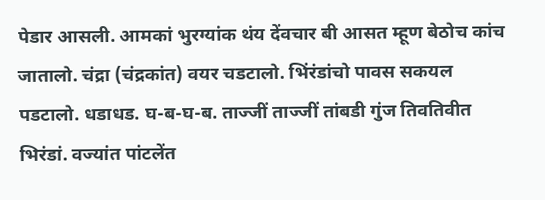पेडार आसली. आमकां भुरग्यांक थंय देंवचार बी आसत म्हूण बेठोच कांच जातालो. चंद्रा (चंद्रकांत) वयर चडटालो. भिंरंडांचो पावस सकयल पडटालो. धडाधड. घ-ब-घ-ब. ताज्जीं ताज्जीं तांबडी गुंज तिवतिवीत भिरंडां. वज्यांत पांटलेंत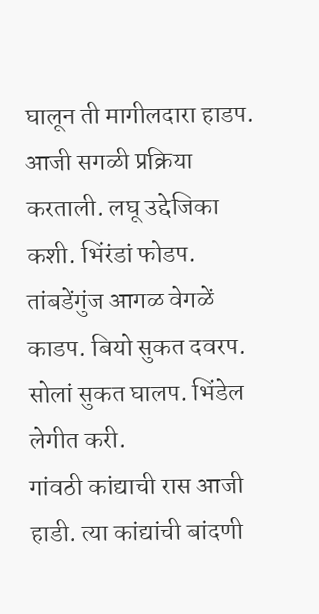घालून ती मागीलदारा हाडप. आजी सगळी प्रक्रिया करताली. लघू उद्देजिका कशी. भिंरंडां फोडप. तांबडेंगुंज आगळ वेगळें काडप. बियो सुकत दवरप. सोलां सुकत घालप. भिंडेल लेगीत करी.
गांवठी कांद्याची रास आजी हाडी. त्या कांद्यांची बांदणी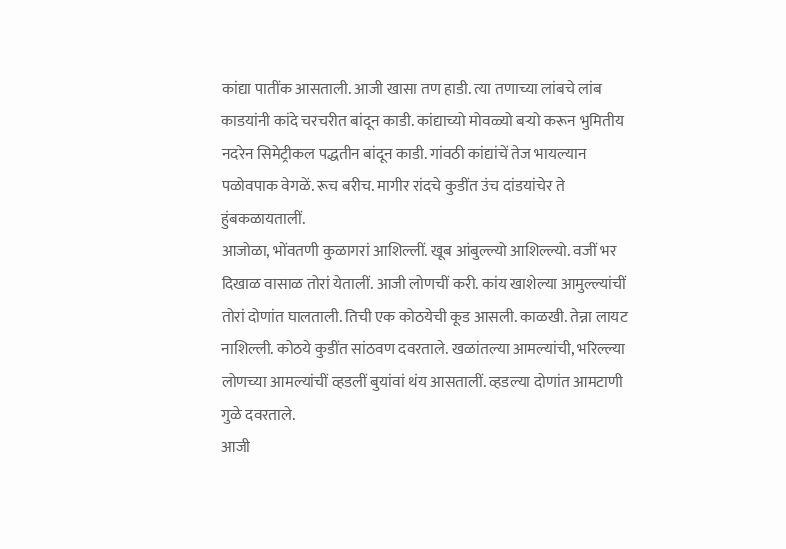कांद्या पातींक आसताली. आजी खासा तण हाडी. त्या तणाच्या लांबचे लांब काडयांनी कांदे चरचरीत बांदून काडी. कांद्याच्यो मोवळ्यो बऱ्यो करून भुमितीय नदरेन सिमेट्रीकल पद्धतीन बांदून काडी. गांवठी कांद्यांचें तेज भायल्यान पळोवपाक वेगळें. रूच बरीच. मागीर रांदचे कुडींत उंच दांडयांचेर ते हुंबकळायतालीं.
आजोळा, भोंवतणी कुळागरां आशिल्लीं. खूब आंबुल्ल्यो आशिल्ल्यो. वजीं भर दिखाळ वासाळ तोरां येतालीं. आजी लोणचीं करी. कांय खाशेल्या आमुल्ल्यांचीं तोरां दोणांत घालताली. तिची एक कोठयेची कूड आसली. काळखी. तेन्ना लायट नाशिल्ली. कोठये कुडींत सांठवण दवरताले. खळांतल्या आमल्यांची, भरिल्ल्या लोणच्या आमल्यांचीं व्हडलीं बुयांवां थंय आसतालीं. व्हडल्या दोणांत आमटाणी गुळे दवरताले.
आजी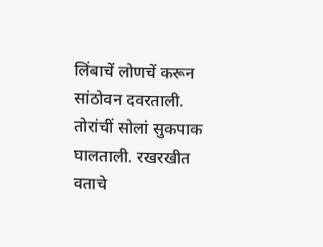लिंबाचें लोणचें करून सांठोवन दवरताली. तोरांचीं सोलां सुकपाक घालताली. रखरखीत वताचे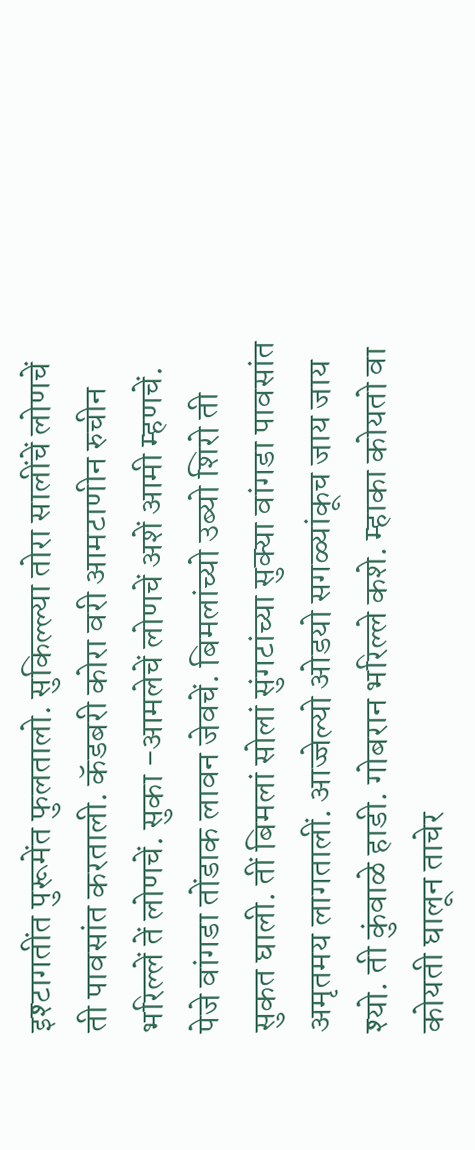इश्टागतींत पुरूमेंत फुलतालो. सुकिल्ल्या तोरा सालींचें लोणचें ती पावसांत करताली. कॅडबरी कोरा वरी आमटाणीन रुचीन भरिल्लें तें लोणचें. सुका -आमलेचें लोणचें अशें आमी म्हणचें. पेजे वांगडा तोंडाक लावन जेवचें. बिमलांच्यो उब्यो शिरो ती सुकत घाली. तीं बिमलां सोलां सुंगटांच्या सुक्या वांगडा पावसांत अमृतमय लागतालीं. आज्जेल्यो ओडयो सगळ्यांकूच जाय जाय श्यो. ती कुंवाळे हाडी. गोबरान भरिल्ले कशे. म्हाका कोयतो वा कोयती घालून ताचेर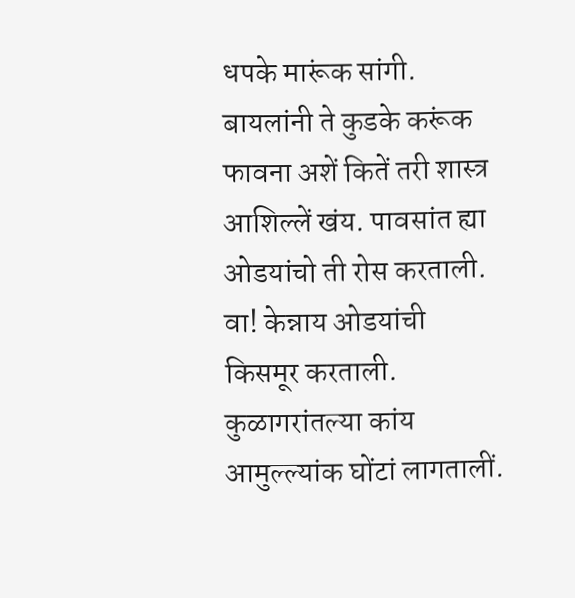धपके मारूंक सांगी. बायलांनी ते कुडके करूंक फावना अशें कितें तरी शास्त्र आशिल्लें खंय. पावसांत ह्या ओडयांचो ती रोस करताली. वा! केन्नाय ओडयांची किसमूर करताली.
कुळागरांतल्या कांय आमुल्ल्यांक घोंटां लागतालीं.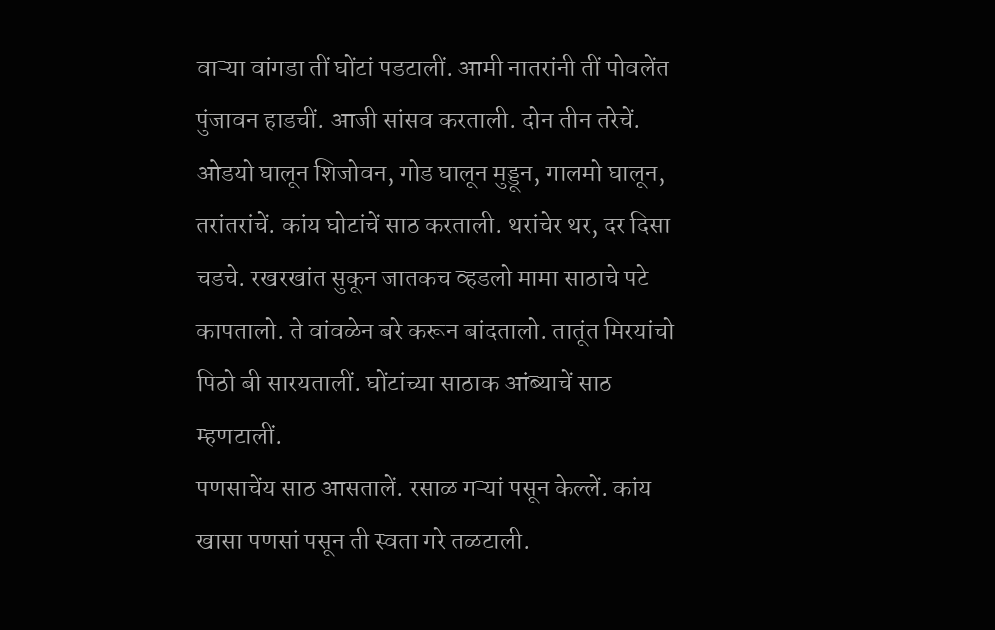वाऱ्या वांगडा तीं घोंटां पडटालीं. आमी नातरांनी तीं पोवलेंत पुंजावन हाडचीं. आजी सांसव करताली. दोन तीन तरेचें. ओडयो घालून शिजोवन, गोड घालून मुड्डून, गालमो घालून, तरांतरांचें. कांय घोटांचें साठ करताली. थरांचेर थर, दर दिसा चडचे. रखरखांत सुकून जातकच व्हडलो मामा साठाचे पटे कापतालो. ते वांवळेन बरे करून बांदतालो. तातूंत मिरयांचो पिठो बी सारयतालीं. घोंटांच्या साठाक आंब्याचें साठ म्हणटालीं.
पणसाचेंय साठ आसतालें. रसाळ गऱ्यां पसून केल्लें. कांय खासा पणसां पसून ती स्वता गरे तळटाली.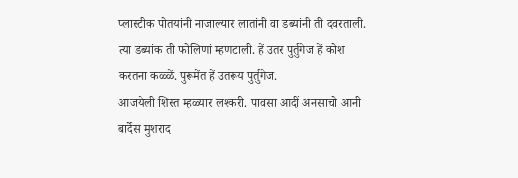प्लास्टीक पोतयांनी नाजाल्यार लातांनी वा डब्यांनी ती दवरताली. त्या डब्यांक ती फोलिणां म्हणटाली. हें उतर पुर्तुगेज हें कोश करतना कळ्ळें. पुरूमेंत हें उतरूय पुर्तुगेज.
आजयेली शिस्त म्हळ्यार लश्करी. पावसा आदीं अनसाचो आनी बार्देस मुशराद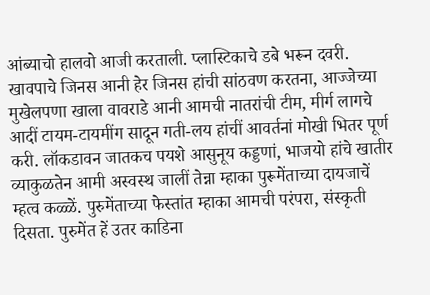आंब्याचो हालवो आजी करताली. प्लास्टिकाचे डबे भरून दवरी.
खावपाचे जिनस आनी हेर जिनस हांची सांठवण करतना, आज्जेच्या मुखेलपणा खाला वावराडे आनी आमची नातरांची टीम, मीर्ग लागचे आदीं टायम-टायमींग सादून गती-लय हांचीं आवर्तनां मोखी भितर पूर्ण करी. लॉकडावन जातकच पयशे आसुनूय कड्डणां, भाजयो हांचे खातीर व्याकुळतेन आमी अस्वस्थ जालीं तेन्ना म्हाका पुरूमेंताच्या दायजाचें म्हत्व कळ्ळें. पुरुमेंताच्या फेस्तांत म्हाका आमची परंपरा, संस्कृती दिसता. पुरुमेंत हें उतर काडिना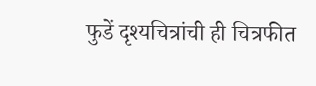फुडें दृश्यचित्रांची ही चित्रफीत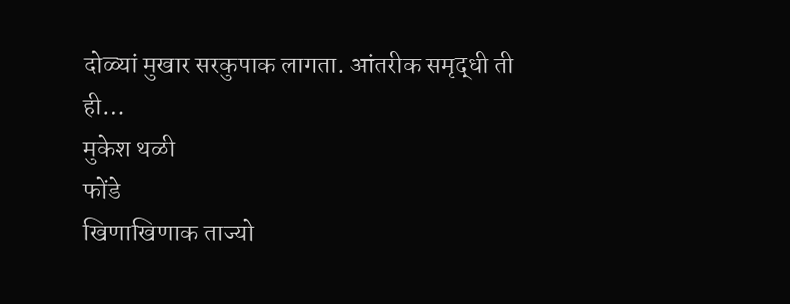दोळ्यां मुखार सरकुपाक लागता. आंतरीक समृद्धी ती ही…
मुकेश थळी
फोंडे
खिणाखिणाक ताज्यो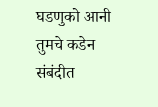घडणुको आनी तुमचे कडेन संबंदीत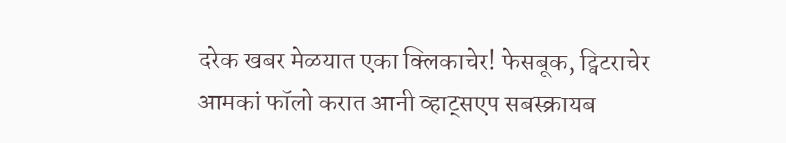दरेक खबर मेळयात एका क्लिकाचेर! फेसबूक, ट्विटराचेर आमकां फॉलो करात आनी व्हाट्सएप सबस्क्रायब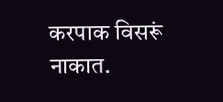करपाक विसरूं नाकात.